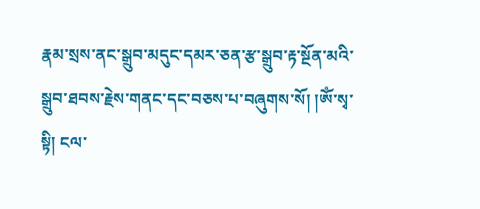རྣམ་སྲས་ནང་སྒྲུབ་མདུང་དམར་ཅན་རྩ་སྒྲུབ་རྟ་སྔོན་མའི་སྒྲུབ་ཐབས་རྗེས་གནང་དང་བཅས་པ་བཞུགས་སོ། །ༀ་སྭ་སྟི། ངལ་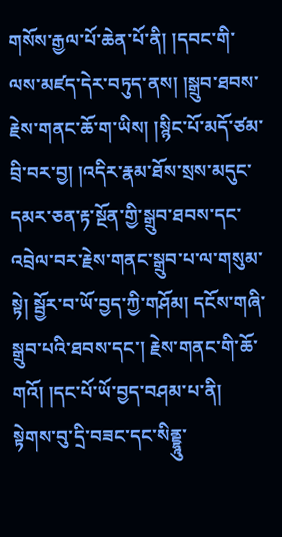གསོས་རྒྱལ་པོ་ཆེན་པོ་ནི། །དབང་གི་ལས་མཛད་དེར་བཏུད་ནས། །སྒྲུབ་ཐབས་རྗེས་གནང་ཆོ་ག་ཡིས། །སྙིང་པོ་མདོ་ཙམ་བྲི་བར་བྱ། །འདིར་རྣམ་ཐོས་སྲས་མདུང་དམར་ཅན་རྟ་སྔོན་གྱི་སྒྲུབ་ཐབས་དང་འབྲེལ་བར་རྗེས་གནང་སྒྲུབ་པ་ལ་གསུམ་སྟེ། སྦྱོར་བ་ཡོ་བྱད་ཀྱི་གཤོམ། དངོས་གཞི་སྒྲུབ་པའི་ཐབས་དང་། རྗེས་གནང་གི་ཆོ་གའོ། །དང་པོ་ཡོ་བྱད་བཤམ་པ་ནི། སྟེགས་བུ་དྲི་བཟང་དང་སིནྡྷཱུ་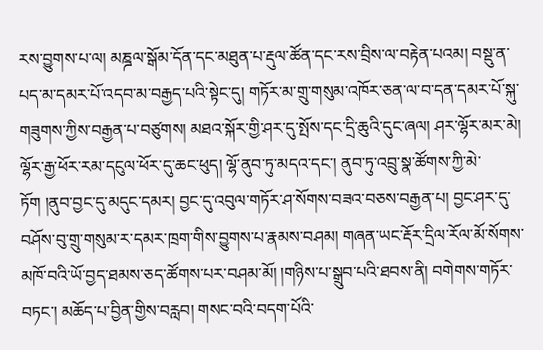རས་བྱུགས་པ་ལ། མཎྜལ་སྒོམ་དོན་དང་མཐུན་པ་རྡུལ་ཚོན་དང་རས་བྲིས་ལ་བརྟེན་པའམ། བསྡུ་ན་པད་མ་དམར་པོ་འདབ་མ་བརྒྱད་པའི་སྟེང་དུ། གཏོར་མ་གྲུ་གསུམ་འཁོར་ཅན་ལ་བ་དན་དམར་པོ་སྐུ་གཟུགས་ཀྱིས་བརྒྱན་པ་བཙུགས། མཐའ་སྐོར་གྱི་ཤར་དུ་སྤོས་དང་དྲི་ཆུའི་དུང་ཞལ། ཤར་ལྷོར་མར་མེ། ལྷོར་རྒྱ་ཕོར་རམ་དངུལ་ཕོར་དུ་ཆང་ཕུད། ལྷོ་ནུབ་ཏུ་མདའ་དང་། ནུབ་ཏུ་འབྲུ་སྣ་ཚོགས་ཀྱི་མེ་ཏོག །ནུབ་བྱང་དུ་མདུང་དམར། བྱང་དུ་འབུལ་གཏོར་ཤ་སོགས་བཟའ་བཅས་བརྒྱན་པ། བྱང་ཤར་དུ་བཤོས་བུ་གྲུ་གསུམ་ར་དམར་ཁྲག་གིས་བྱུགས་པ་རྣམས་བཤམ། གཞན་ཡང་རྡོར་དྲིལ་རོལ་མོ་སོགས་མཁོ་བའི་ཡོ་བྱད་ཐམས་ཅད་ཚོགས་པར་བཤམ་མོ། །གཉིས་པ་སྒྲུབ་པའི་ཐབས་ནི། བགེགས་གཏོར་བཏང་། མཆོད་པ་བྱིན་གྱིས་བརླབ། གསང་བའི་བདག་པོའི་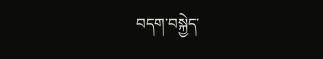བདག་བསྐྱེད་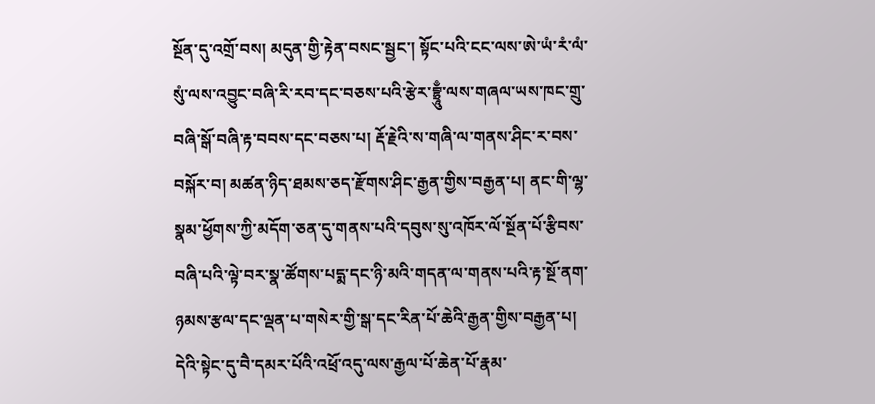སྔོན་དུ་འགྲོ་བས། མདུན་གྱི་རྟེན་བསང་སྦྱང་། སྟོང་པའི་ངང་ལས་ཨེ་ཡཾ་རཾ་ལཾ་སུཾ་ལས་འབྱུང་བཞི་རི་རབ་དང་བཅས་པའི་རྩེར་བྷྲཱུྃ་ལས་གཞལ་ཡས་ཁང་གྲུ་བཞི་སྒོ་བཞི་རྟ་བབས་དང་བཅས་པ། རྡོ་རྗེའི་ས་གཞི་ལ་གནས་ཤིང་ར་བས་བསྐོར་བ། མཚན་ཉིད་ཐམས་ཅད་རྫོགས་ཤིང་རྒྱན་གྱིས་བརྒྱན་པ། ནང་གི་ལྷ་སྣམ་ཕྱོགས་ཀྱི་མདོག་ཅན་དུ་གནས་པའི་དབུས་སུ་འཁོར་ལོ་སྔོན་པོ་རྩིབས་བཞི་པའི་ལྟེ་བར་སྣ་ཚོགས་པདྨ་དང་ཉི་མའི་གདན་ལ་གནས་པའི་རྟ་སྔོ་ནག་ཉམས་རྩལ་དང་ལྡན་པ་གསེར་གྱི་སྒ་དང་རིན་པོ་ཆེའི་རྒྱན་གྱིས་བརྒྱན་པ། དེའི་སྟེང་དུ་བཻ་དམར་པོའི་འཕྲོ་འདུ་ལས་རྒྱལ་པོ་ཆེན་པོ་རྣམ་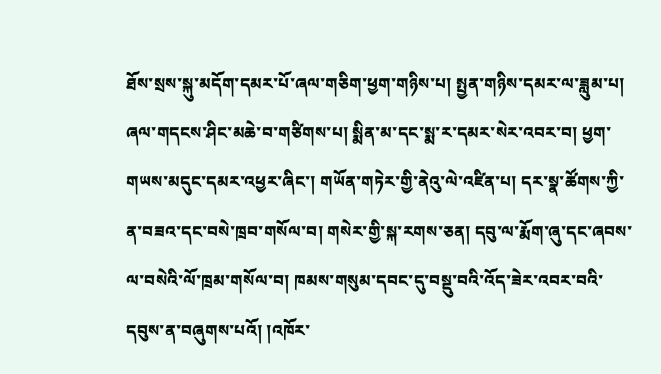ཐོས་སྲས་སྐུ་མདོག་དམར་པོ་ཞལ་གཅིག་ཕྱག་གཉིས་པ། སྤྱན་གཉིས་དམར་ལ་ཟླུམ་པ། ཞལ་གདངས་ཤིང་མཆེ་བ་གཙིགས་པ། སྨིན་མ་དང་སྨ་ར་དམར་སེར་འབར་བ། ཕྱག་གཡས་མདུང་དམར་འཕྱར་ཞིང་། གཡོན་གཏེར་གྱི་ནེའུ་ལེ་འཛིན་པ། དར་སྣ་ཚོགས་ཀྱི་ན་བཟའ་དང་བསེ་ཁྲབ་གསོལ་བ། གསེར་གྱི་སྐ་རགས་ཅན། དབུ་ལ་རྨོག་ཞུ་དང་ཞབས་ལ་བསེའི་ལོ་ཁྲམ་གསོལ་བ། ཁམས་གསུམ་དབང་དུ་བསྡུ་བའི་འོད་ཟེར་འབར་བའི་དབུས་ན་བཞུགས་པའོ། །འཁོར་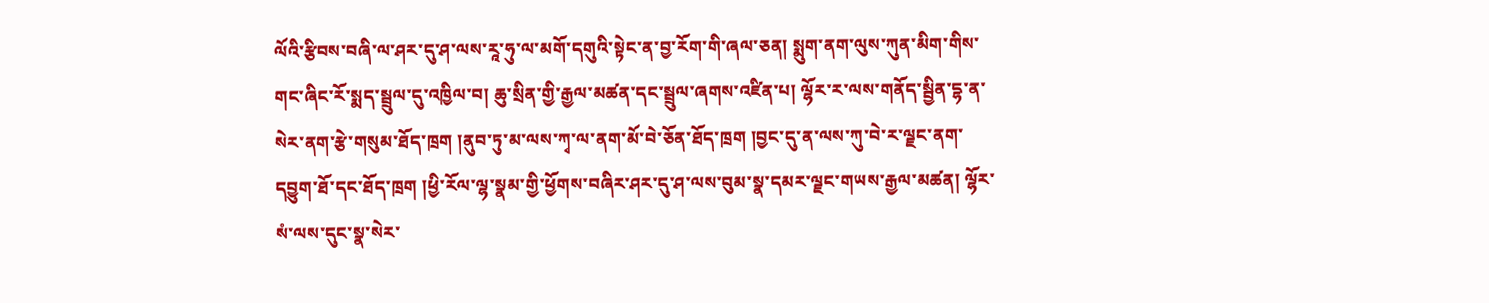ལོའི་རྩིབས་བཞི་ལ་ཤར་དུ་ཤ་ལས་རཱ་ཧུ་ལ་མགོ་དགུའི་སྟེང་ན་བྱ་རོག་གི་ཞལ་ཅན། སྨུག་ནག་ལུས་ཀུན་མིག་གིས་གང་ཞིང་རོ་སྨད་སྦྲུལ་དུ་འཁྱིལ་བ། ཆུ་སྲིན་གྱི་རྒྱལ་མཚན་དང་སྦྲུལ་ཞགས་འཛིན་པ། ལྷོར་ར་ལས་གནོད་སྦྱིན་དྷ་ན་སེར་ནག་རྩེ་གསུམ་ཐོད་ཁྲག །ནུབ་ཏུ་མ་ལས་ཀྭ་ལ་ནག་མོ་བེ་ཅོན་ཐོད་ཁྲག །བྱང་དུ་ན་ལས་ཀུ་བེ་ར་ལྗང་ནག་དབྱུག་ཐོ་དང་ཐོད་ཁྲག །ཕྱི་རོལ་ལྷ་སྣམ་གྱི་ཕྱོགས་བཞིར་ཤར་དུ་ཤ་ལས་བུམ་སྣ་དམར་ལྗང་གཡས་རྒྱལ་མཚན། ལྷོར་སཾ་ལས་དུང་སྣ་སེར་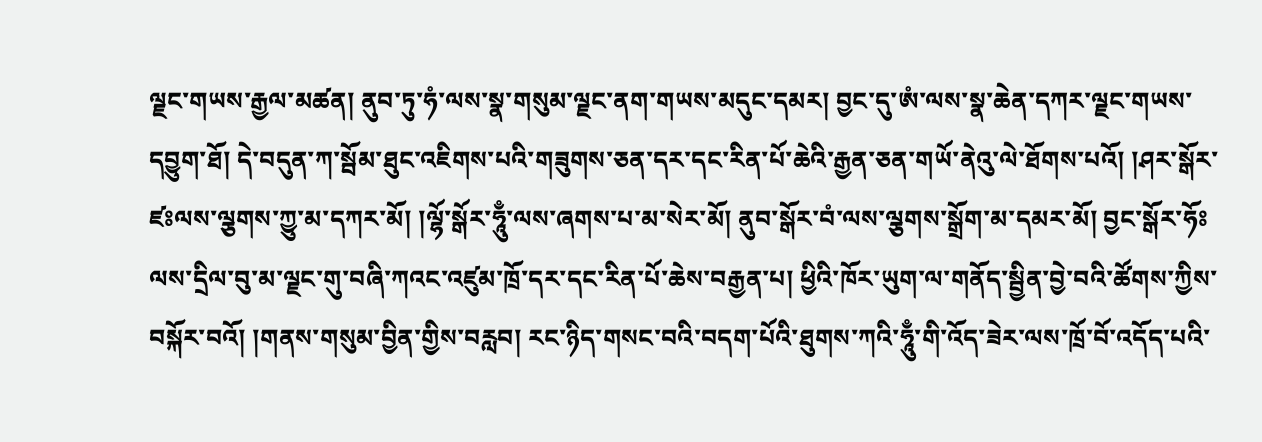ལྗང་གཡས་རྒྱལ་མཚན། ནུབ་ཏུ་ཧཾ་ལས་སྣ་གསུམ་ལྗང་ནག་གཡས་མདུང་དམར། བྱང་དུ་ཨཾ་ལས་སྣ་ཆེན་དཀར་ལྗང་གཡས་དབྱུག་ཐོ། དེ་བདུན་ཀ་སྦོམ་ཐུང་འཇིགས་པའི་གཟུགས་ཅན་དར་དང་རིན་པོ་ཆེའི་རྒྱན་ཅན་གཡོ་ནེའུ་ལེ་ཐོགས་པའོ། །ཤར་སྒོར་ཛཿལས་ལྕགས་ཀྱུ་མ་དཀར་མོ། །ལྷོ་སྒོར་ཧཱུྃ་ལས་ཞགས་པ་མ་སེར་མོ། ནུབ་སྒོར་བཾ་ལས་ལྕགས་སྒྲོག་མ་དམར་མོ། བྱང་སྒོར་ཧོཿལས་དྲིལ་བུ་མ་ལྗང་གུ་བཞི་ཀའང་འཛུམ་ཁྲོ་དར་དང་རིན་པོ་ཆེས་བརྒྱན་པ། ཕྱིའི་ཁོར་ཡུག་ལ་གནོད་སྦྱིན་བྱེ་བའི་ཚོགས་ཀྱིས་བསྐོར་བའོ། །གནས་གསུམ་བྱིན་གྱིས་བརླབ། རང་ཉིད་གསང་བའི་བདག་པོའི་ཐུགས་ཀའི་ཧཱུྃ་གི་འོད་ཟེར་ལས་ཁྲོ་བོ་འདོད་པའི་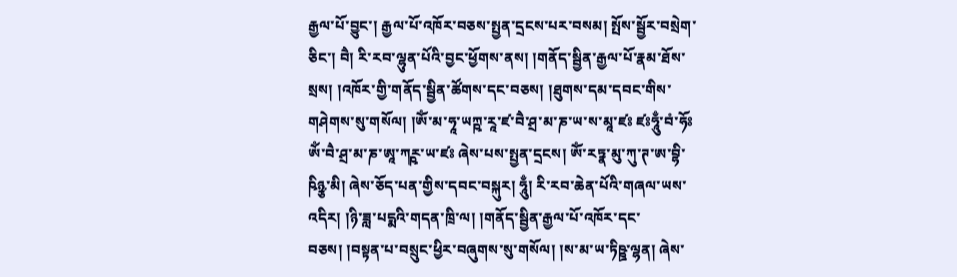རྒྱལ་པོ་བྱུང་། རྒྱལ་པོ་འཁོར་བཅས་སྤྱན་དྲངས་པར་བསམ། སྤོས་སྦྱོར་བསྲེག་ཅིང་། བཻ། རི་རབ་ལྷུན་པོའི་བྱང་ཕྱོགས་ནས། །གནོད་སྦྱིན་རྒྱལ་པོ་རྣམ་ཐོས་སྲས། །འཁོར་གྱི་གནོད་སྦྱིན་ཚོགས་དང་བཅས། །ཐུགས་དམ་དབང་གིས་གཤེགས་སུ་གསོལ། །ༀ་མ་ཧཱ་ཡཀྵ་རཱ་ཛ་བཻ་ཤྲ་མ་ཎ་ཡ་ས་མཱ་ཛཿ ཛཿཧཱུྃ་བཾ་ཧོཿ ༀ་བཻ་ཤྲ་མ་ཎ་ཨཱ་ཀཪྵ་ཡ་ཛཿ ཞེས་པས་སྤྱན་དྲངས། ༀ་རཏྣ་མུ་ཀུ་ཊ་ཨ་བྷི་ཥིཉྩ་མི། ཞེས་ཅོད་པན་གྱིས་དབང་བསྐུར། ཧཱུྃ། རི་རབ་ཆེན་པོའི་གཞལ་ཡས་འདིར། །ཉི་ཟླ་པདྨའི་གདན་ཁྲི་ལ། །གནོད་སྦྱིན་རྒྱལ་པོ་འཁོར་དང་བཅས། །བསྟན་པ་བསྲུང་ཕྱིར་བཞུགས་སུ་གསོལ། །ས་མ་ཡ་ཏིཥྛ་ལྷན། ཞེས་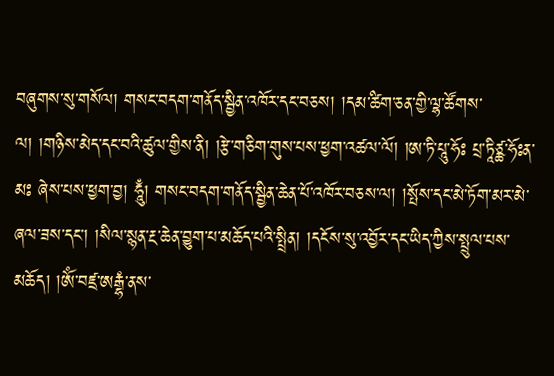བཞུགས་སུ་གསོལ། གསང་བདག་གནོད་སྦྱིན་འཁོར་དང་བཅས། །དམ་ཚིག་ཅན་གྱི་ལྷ་ཚོགས་ལ། །གཉིས་མེད་དང་བའི་ཚུལ་གྱིས་ནི། །རྩེ་གཅིག་གུས་པས་ཕྱག་འཚལ་ལོ། །ཨ་ཏི་པཱུ་ཧོཿ པྲ་ཏཱིཙྪ་ཧོཿན་མཿ ཞེས་པས་ཕྱག་བྱ། ཧཱུྃ། གསང་བདག་གནོད་སྦྱིན་ཆེན་པོ་འཁོར་བཅས་ལ། །སྤོས་དང་མེ་ཏོག་མར་མེ་ཞལ་ཟས་དང་། །སིལ་སྙན་རྔ་ཆེན་བྱུག་པ་མཆོད་པའི་སྤྲིན། །དངོས་སུ་འབྱོར་དང་ཡིད་ཀྱིས་སྤྲུལ་པས་མཆོད། །ༀ་བཛྲ་ཨརྒྷཾ་ནས་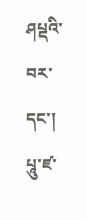ཤཔྡའི་བར་དང་། པཱུ་ཛ་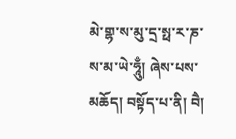མེ་གྷ་ས་མུ་དྲ་སྥ་ར་ཎ་ས་མ་ཡེ་ཧཱུྃ། ཞེས་པས་མཆོད། བསྟོད་པ་ནི། བཻ།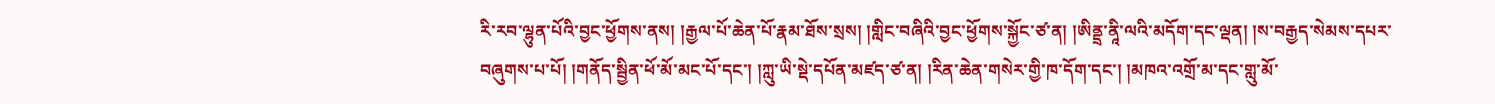རི་རབ་ལྷུན་པོའི་བྱང་ཕྱོགས་ནས། །རྒྱལ་པོ་ཆེན་པོ་རྣམ་ཐོས་སྲས། །གླིང་བཞིའི་བྱང་ཕྱོགས་སྐྱོང་ཙ་ན། །ཨིནྡྲ་ནཱི་ལའི་མདོག་དང་ལྡན། །ས་བརྒྱད་སེམས་དཔར་བཞུགས་པ་པོ། །གནོད་སྦྱིན་ཕོ་མོ་མང་པོ་དང་། །ཀླུ་ཡི་སྡེ་དཔོན་མཛད་ཙ་ན། །རིན་ཆེན་གསེར་གྱི་ཁ་དོག་དང་། །མཁའ་འགྲོ་མ་དང་གླུ་མོ་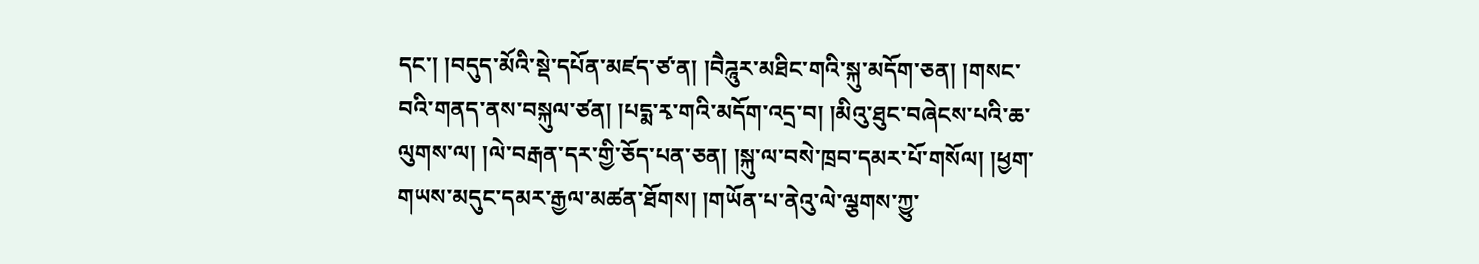དང་། །བདུད་མོའི་སྡེ་དཔོན་མཛད་ཙ་ན། །བཻཌཱུར་མཐིང་གའི་སྐུ་མདོག་ཅན། །གསང་བའི་གནད་ནས་བསྐུལ་ཙན། །པདྨ་རྭ་གའི་མདོག་འདྲ་བ། །མིའུ་ཐུང་བཞེངས་པའི་ཆ་ལུགས་ལ། །ལེ་བརྒན་དར་གྱི་ཅོད་པན་ཅན། །སྐུ་ལ་བསེ་ཁྲབ་དམར་པོ་གསོལ། །ཕྱག་གཡས་མདུང་དམར་རྒྱལ་མཚན་ཐོགས། །གཡོན་པ་ནེའུ་ལེ་ལྕགས་ཀྱུ་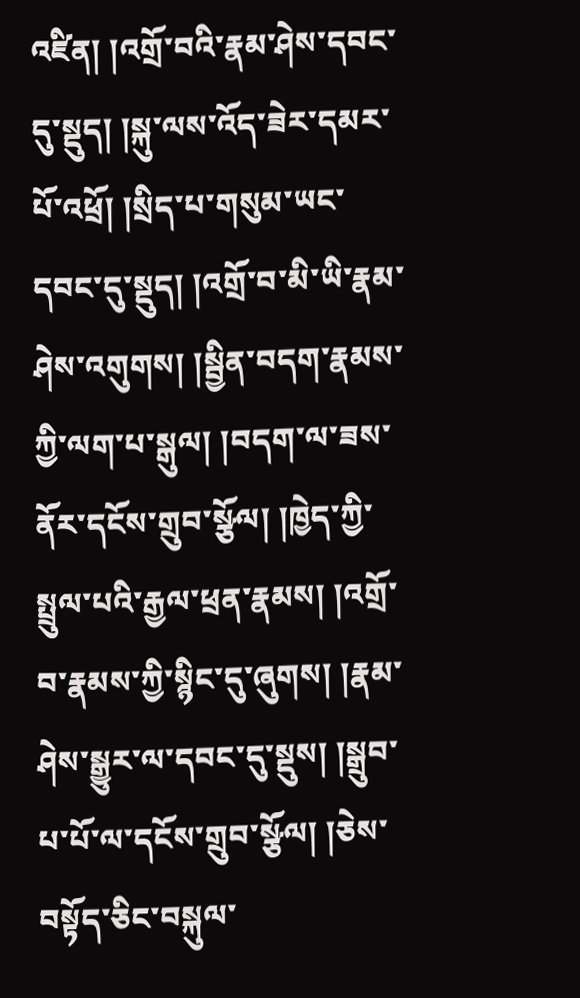འཛིན། །འགྲོ་བའི་རྣམ་ཤེས་དབང་དུ་སྡུད། །སྐུ་ལས་འོད་ཟེར་དམར་པོ་འཕྲོ། །སྲིད་པ་གསུམ་ཡང་དབང་དུ་སྡུད། །འགྲོ་བ་མི་ཡི་རྣམ་ཤེས་འགུགས། །སྦྱིན་བདག་རྣམས་ཀྱི་ལག་པ་སྒུལ། །བདག་ལ་ཟས་ནོར་དངོས་གྲུབ་སྩོལ། །ཁྱེད་ཀྱི་སྤྲུལ་པའི་རྒྱལ་ཕྲན་རྣམས། །འགྲོ་བ་རྣམས་ཀྱི་སྙིང་དུ་ཞུགས། །རྣམ་ཤེས་སྒྱུར་ལ་དབང་དུ་སྡུས། །སྒྲུབ་པ་པོ་ལ་དངོས་གྲུབ་སྩོལ། །ཅེས་བསྟོད་ཅིང་བསྐུལ་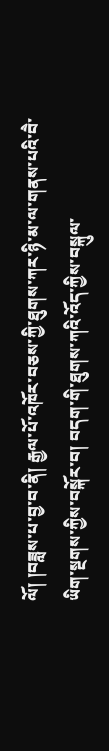ལོ། །བཟླས་པ་བྱ་བ་ནི། རྒྱལ་པོ་འཁོར་བཅས་ཀྱི་ཐུགས་ཀར་ཉི་མ་ལ་གནས་པའི་བཻ་ཡིག་སྔགས་ཀྱིས་བསྐོར་བ། བདག་གི་ཐུགས་ཀའི་འོད་ཀྱིས་བསྐུལ་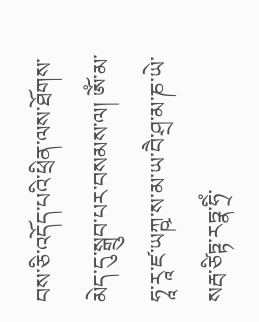བས་ཅི་འདོད་པའི་ཕྲིན་ལས་ཐོགས་མེད་དུ་སྒྲུབ་པར་བསམས་ལ། ༀ་མ་ཧཱ་རཱ་ཛ་ཡཀྵ་ས་མ་ཡ་བཻ་ཤྲ་མ་ཎ་ཡེ་སརྦ་ཙིཏྟ་རཏྣ་ཧྲིཾ་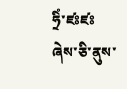ཧྲིཾ་ཛཿཛཿ ཞེས་ཅི་ནུས་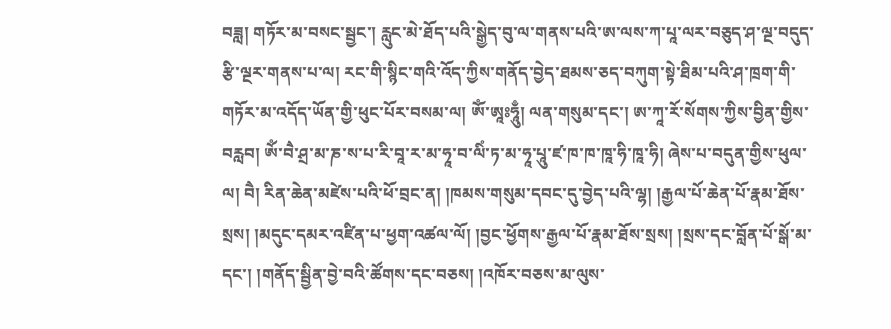བཟླ། གཏོར་མ་བསང་སྦྱང་། རླུང་མེ་ཐོད་པའི་སྒྱེད་བུ་ལ་གནས་པའི་ཨ་ལས་ཀ་པཱ་ལར་བཅུད་ཤ་ལྔ་བདུད་རྩི་ལྔར་གནས་པ་ལ། རང་གི་སྙིང་གའི་འོད་ཀྱིས་གནོད་བྱེད་ཐམས་ཅད་བཀུག་སྟེ་ཐིམ་པའི་ཤ་ཁྲག་གི་གཏོར་མ་འདོད་ཡོན་གྱི་ཕུང་པོར་བསམ་ལ། ༀ་ཨཱཿཧཱུྃ། ལན་གསུམ་དང་། ཨ་ཀཱ་རོ་སོགས་ཀྱིས་བྱིན་གྱིས་བརླབ། ༀ་བཻ་ཤྲ་མ་ཎ་ས་པ་རི་བཱ་ར་མ་ཧཱ་བ་ལིཾ་ཏ་མ་ཧཱ་པཱུ་ཛ་ཁ་ཁ་ཁཱ་ཧི་ཁཱ་ཧི། ཞེས་པ་བདུན་གྱིས་ཕུལ་ལ། བཻ། རིན་ཆེན་མཛེས་པའི་ཕོ་བྲང་ན། །ཁམས་གསུམ་དབང་དུ་བྱེད་པའི་ལྷ། །རྒྱལ་པོ་ཆེན་པོ་རྣམ་ཐོས་སྲས། །མདུང་དམར་འཛིན་པ་ཕྱག་འཚལ་ལོ། །བྱང་ཕྱོགས་རྒྱལ་པོ་རྣམ་ཐོས་སྲས། །སྲས་དང་བློན་པོ་སྒོ་མ་དང་། །གནོད་སྦྱིན་བྱེ་བའི་ཚོགས་དང་བཅས། །འཁོར་བཅས་མ་ལུས་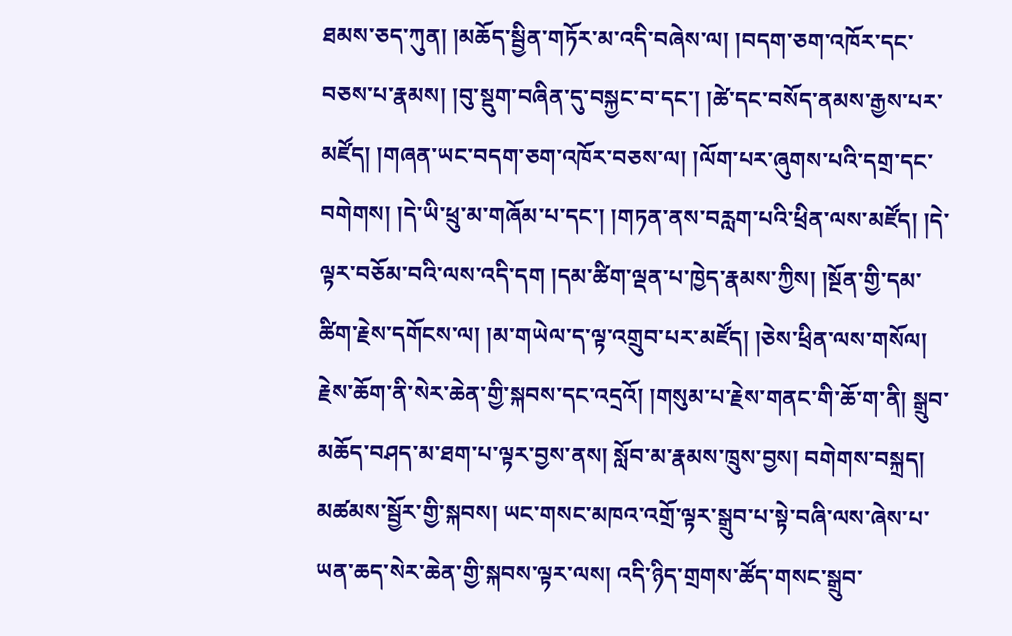ཐམས་ཅད་ཀུན། །མཆོད་སྦྱིན་གཏོར་མ་འདི་བཞེས་ལ། །བདག་ཅག་འཁོར་དང་བཅས་པ་རྣམས། །བུ་སྡུག་བཞིན་དུ་བསྐྱང་བ་དང་། །ཚེ་དང་བསོད་ནམས་རྒྱས་པར་མཛོད། །གཞན་ཡང་བདག་ཅག་འཁོར་བཅས་ལ། །ལོག་པར་ཞུགས་པའི་དགྲ་དང་བགེགས། །དེ་ཡི་ཕྲུ་མ་གཞོམ་པ་དང་། །གཏན་ནས་བརླག་པའི་ཕྲིན་ལས་མཛོད། །དེ་ལྟར་བཅོམ་བའི་ལས་འདི་དག །དམ་ཚིག་ལྡན་པ་ཁྱེད་རྣམས་ཀྱིས། །སྔོན་གྱི་དམ་ཚིག་རྗེས་དགོངས་ལ། །མ་གཡེལ་ད་ལྟ་འགྲུབ་པར་མཛོད། །ཅེས་ཕྲིན་ལས་གསོལ། རྗེས་ཆོག་ནི་སེར་ཆེན་གྱི་སྐབས་དང་འདྲའོ། །གསུམ་པ་རྗེས་གནང་གི་ཆོ་ག་ནི། སྒྲུབ་མཆོད་བཤད་མ་ཐག་པ་ལྟར་བྱས་ནས། སློབ་མ་རྣམས་ཁྲུས་བྱས། བགེགས་བསྐྲད། མཚམས་སྦྱོར་གྱི་སྐབས། ཡང་གསང་མཁའ་འགྲོ་ལྟར་སྒྲུབ་པ་སྟེ་བཞི་ལས་ཞེས་པ་ཡན་ཆད་སེར་ཆེན་གྱི་སྐབས་ལྟར་ལས། འདི་ཉིད་གྲགས་ཚོད་གསང་སྒྲུབ་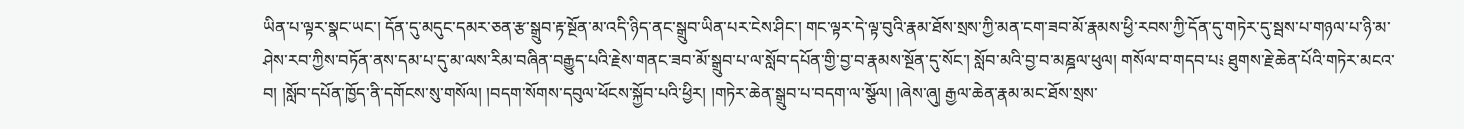ཡིན་པ་ལྟར་སྣང་ཡང་། དོན་དུ་མདུང་དམར་ཅན་རྩ་སྒྲུབ་རྟ་སྔོན་མ་འདི་ཉིད་ནང་སྒྲུབ་ཡིན་པར་ངེས་ཤིང་། གང་ལྟར་དེ་ལྟ་བུའི་རྣམ་ཐོས་སྲས་ཀྱི་མན་ངག་ཟབ་མོ་རྣམས་ཕྱི་རབས་ཀྱི་དོན་དུ་གཏེར་དུ་སྦས་པ་གཉལ་པ་ཉི་མ་ཤེས་རབ་ཀྱིས་བཏོན་ནས་དམ་པ་དུ་མ་ལས་རིམ་བཞིན་བརྒྱུད་པའི་རྗེས་གནང་ཟབ་མོ་སྒྲུབ་པ་ལ་སློབ་དཔོན་གྱི་བྱ་བ་རྣམས་སྔོན་དུ་སོང་། སློབ་མའི་བྱ་བ་མཎྜལ་ཕུལ། གསོལ་བ་གདབ་པ༴ ཐུགས་རྗེ་ཆེན་པོའི་གཏེར་མངའ་བ། །སློབ་དཔོན་ཁྱོད་ནི་དགོངས་སུ་གསོལ། །བདག་སོགས་དབུལ་ཕོངས་སྐྱོབ་པའི་ཕྱིར། །གཏེར་ཆེན་སྒྲུབ་པ་བདག་ལ་སྩོལ། །ཞེས་ཞུ། རྒྱལ་ཆེན་རྣམ་མང་ཐོས་སྲས་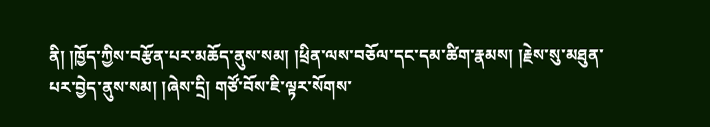ནི། །ཁྱོད་ཀྱིས་བརྩོན་པར་མཆོད་ནུས་སམ། །ཕྲིན་ལས་བཅོལ་དང་དམ་ཚིག་རྣམས། །རྗེས་སུ་མཐུན་པར་བྱེད་ནུས་སམ། །ཞེས་དྲི། གཙོ་བོས་ཇི་ལྟར་སོགས་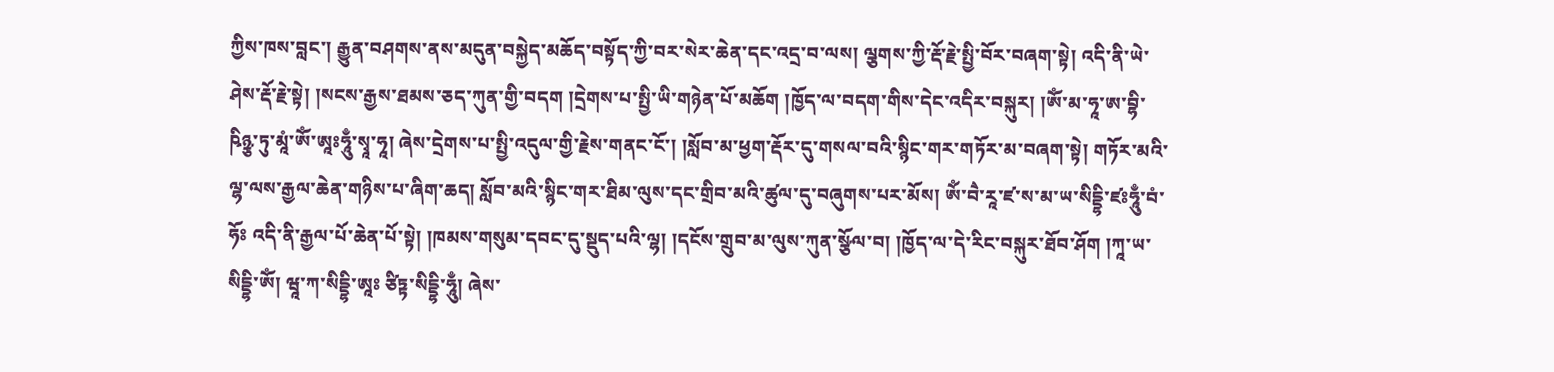ཀྱིས་ཁས་བླང་། རྒྱུན་བཤགས་ནས་མདུན་བསྐྱེད་མཆོད་བསྟོད་ཀྱི་བར་སེར་ཆེན་དང་འདྲ་བ་ལས། ལྕགས་ཀྱི་རྡོ་རྗེ་སྤྱི་བོར་བཞག་སྟེ། འདི་ནི་ཡེ་ཤེས་རྡོ་རྗེ་སྟེ། །སངས་རྒྱས་ཐམས་ཅད་ཀུན་གྱི་བདག །དྲེགས་པ་སྤྱི་ཡི་གཉེན་པོ་མཆོག །ཁྱོད་ལ་བདག་གིས་དེང་འདིར་བསྐུར། །ༀ་མ་ཧཱ་ཨ་བྷི་ཥིཉྩ་ཏུ་མཱཾ་ༀ་ཨཱཿཧཱུྃ་སྭཱ་ཧཱ། ཞེས་དྲེགས་པ་སྤྱི་འདུལ་གྱི་རྗེས་གནང་ངོ་། །སློབ་མ་ཕྱག་རྡོར་དུ་གསལ་བའི་སྙིང་གར་གཏོར་མ་བཞག་སྟེ། གཏོར་མའི་ལྷ་ལས་རྒྱལ་ཆེན་གཉིས་པ་ཞིག་ཆད། སློབ་མའི་སྙིང་གར་ཐིམ་ལུས་དང་གྲིབ་མའི་ཚུལ་དུ་བཞུགས་པར་མོས། ༀ་བཻ་རཱ་ཛ་ས་མ་ཡ་སིདྡྷི་ཛཿཧཱུྃ་བཾ་ཧོཿ འདི་ནི་རྒྱལ་པོ་ཆེན་པོ་སྟེ། །ཁམས་གསུམ་དབང་དུ་སྡུད་པའི་ལྷ། །དངོས་གྲུབ་མ་ལུས་ཀུན་སྩོལ་བ། །ཁྱོད་ལ་དེ་རིང་བསྐུར་ཐོབ་ཤོག །ཀཱ་ཡ་སིདྡྷི་ༀ། ཝཱ་ཀ་སིདྡྷི་ཨཱཿ ཙིཏྟ་སིདྡྷི་ཧཱུྃ། ཞེས་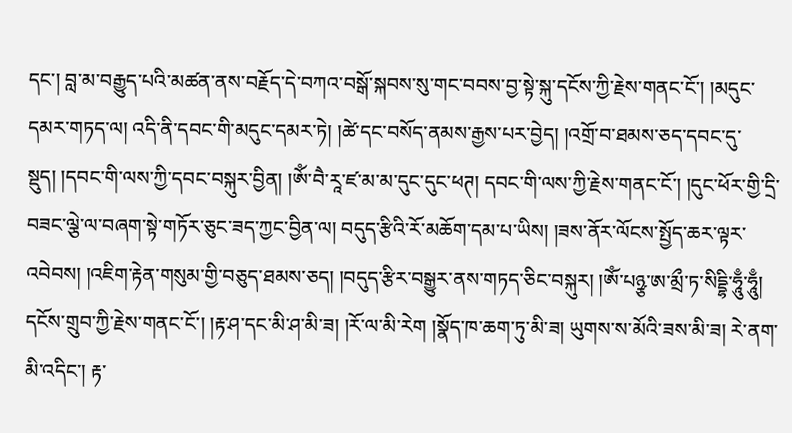དང་། བླ་མ་བརྒྱུད་པའི་མཚན་ནས་བརྗོད་དེ་བཀའ་བསྒོ་སྐབས་སུ་གང་བབས་བྱ་སྟེ་སྐུ་དངོས་ཀྱི་རྗེས་གནང་ངོ་། །མདུང་དམར་གཏད་ལ། འདི་ནི་དབང་གི་མདུང་དམར་ཏེ། །ཚེ་དང་བསོད་ནམས་རྒྱས་པར་བྱེད། །འགྲོ་བ་ཐམས་ཅད་དབང་དུ་སྡུད། །དབང་གི་ལས་ཀྱི་དབང་བསྐུར་བྱིན། །ༀ་བཻ་རཱ་ཛ་མ་མ་དུང་དུང་ཕཊ། དབང་གི་ལས་ཀྱི་རྗེས་གནང་ངོ་། །དུང་ཕོར་གྱི་དྲི་བཟང་ལྕེ་ལ་བཞག་སྟེ་གཏོར་ཅུང་ཟད་ཀྱང་བྱིན་ལ། བདུད་རྩིའི་རོ་མཆོག་དམ་པ་ཡིས། །ཟས་ནོར་ལོངས་སྤྱོད་ཆར་ལྟར་འབེབས། །འཇིག་རྟེན་གསུམ་གྱི་བཅུད་ཐམས་ཅད། །བདུད་རྩིར་བསྒྱུར་ནས་གཏད་ཅིང་བསྐུར། །ༀ་པཉྩ་ཨ་མྲྀ་ཏ་སིདྡྷི་ཧཱུྃ་ཧཱུྃ། དངོས་གྲུབ་ཀྱི་རྗེས་གནང་ངོ་། །རྟ་ཤ་དང་མི་ཤ་མི་ཟ། །རོ་ལ་མི་རེག །སྣོད་ཁ་ཆག་ཏུ་མི་ཟ། ཡུགས་ས་མོའི་ཟས་མི་ཟ། རེ་ནག་མི་འདིང་། རྟ་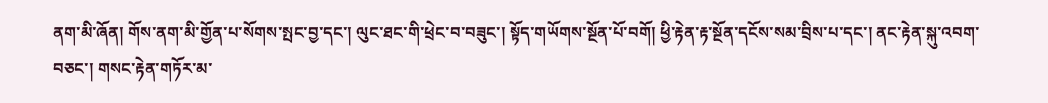ནག་མི་ཞོན། གོས་ནག་མི་གྱོན་པ་སོགས་སྤང་བྱ་དང་། ལུང་ཐང་གི་ཕྲེང་བ་བཟུང་། སྟོད་གཡོགས་སྔོན་པོ་བགོ། ཕྱི་རྟེན་རྟ་སྔོན་དངོས་སམ་བྲིས་པ་དང་། ནང་རྟེན་སྐུ་འབག་བཅང་། གསང་རྟེན་གཏོར་མ་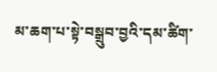མ་ཆག་པ་སྟེ་བསྒྲུབ་བྱའི་དམ་ཚིག་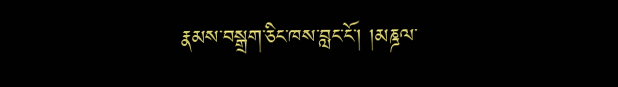རྣམས་བསྒྲག་ཅིང་ཁས་བླང་ངོ་། །མཎྜལ་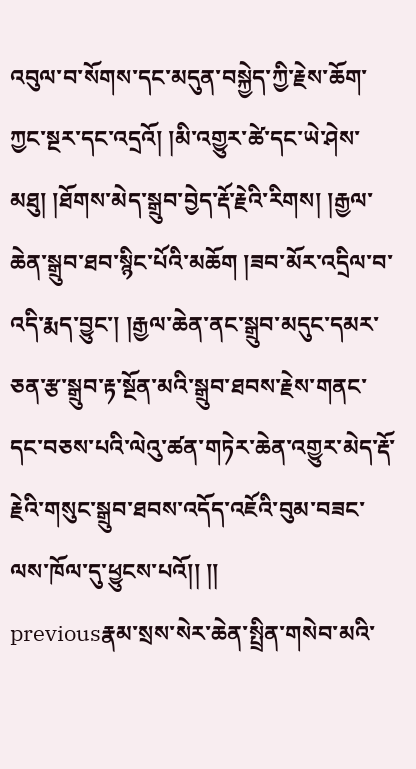འབུལ་བ་སོགས་དང་མདུན་བསྐྱེད་ཀྱི་རྗེས་ཆོག་ཀྱང་སྔར་དང་འདྲའོ། །མི་འགྱུར་ཚེ་དང་ཡེ་ཤེས་མཐུ། །ཐོགས་མེད་སྒྲུབ་བྱེད་རྡོ་རྗེའི་རིགས། །རྒྱལ་ཆེན་སྒྲུབ་ཐབ་སྙིང་པོའི་མཆོག །ཟབ་མོར་འདྲིལ་བ་འདི་རྨད་བྱུང་། །རྒྱལ་ཆེན་ནང་སྒྲུབ་མདུང་དམར་ཅན་རྩ་སྒྲུབ་རྟ་སྔོན་མའི་སྒྲུབ་ཐབས་རྗེས་གནང་དང་བཅས་པའི་ལེའུ་ཚན་གཏེར་ཆེན་འགྱུར་མེད་རྡོ་རྗེའི་གསུང་སྒྲུབ་ཐབས་འདོད་འཇོའི་བུམ་བཟང་ལས་ཁོལ་དུ་ཕྱུངས་པའོ།། །།
previousརྣམ་སྲས་སེར་ཆེན་སྤྲིན་གསེབ་མའི་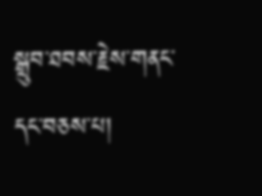སྒྲུབ་ཐབས་རྗེས་གནང་དང་བཅས་པ།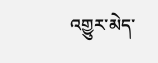འགྱུར་མེད་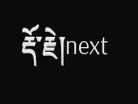རྡོ་རྗེ།next